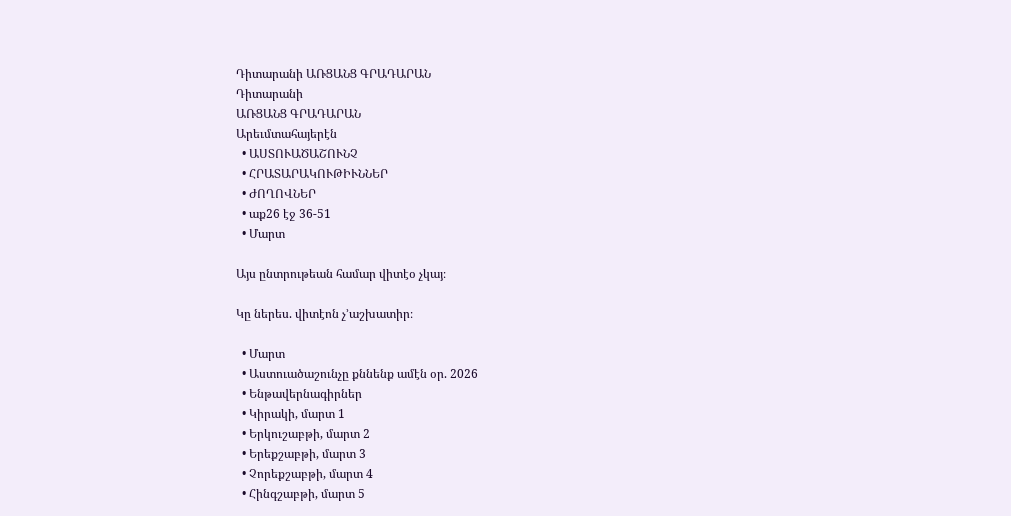Դիտարանի ԱՌՑԱՆՑ ԳՐԱԴԱՐԱՆ
Դիտարանի
ԱՌՑԱՆՑ ԳՐԱԴԱՐԱՆ
Արեւմտահայերէն
  • ԱՍՏՈՒԱԾԱՇՈՒՆՉ
  • ՀՐԱՏԱՐԱԿՈՒԹԻՒՆՆԵՐ
  • ԺՈՂՈՎՆԵՐ
  • աք26 էջ 36-51
  • Մարտ

Այս ընտրութեան համար վիտէօ չկայ։

Կը ներես. վիտէոն չ’աշխատիր։

  • Մարտ
  • Աստուածաշունչը քննենք ամէն օր. 2026
  • Ենթավերնագիրներ
  • Կիրակի, մարտ 1
  • Երկուշաբթի, մարտ 2
  • Երեքշաբթի, մարտ 3
  • Չորեքշաբթի, մարտ 4
  • Հինգշաբթի, մարտ 5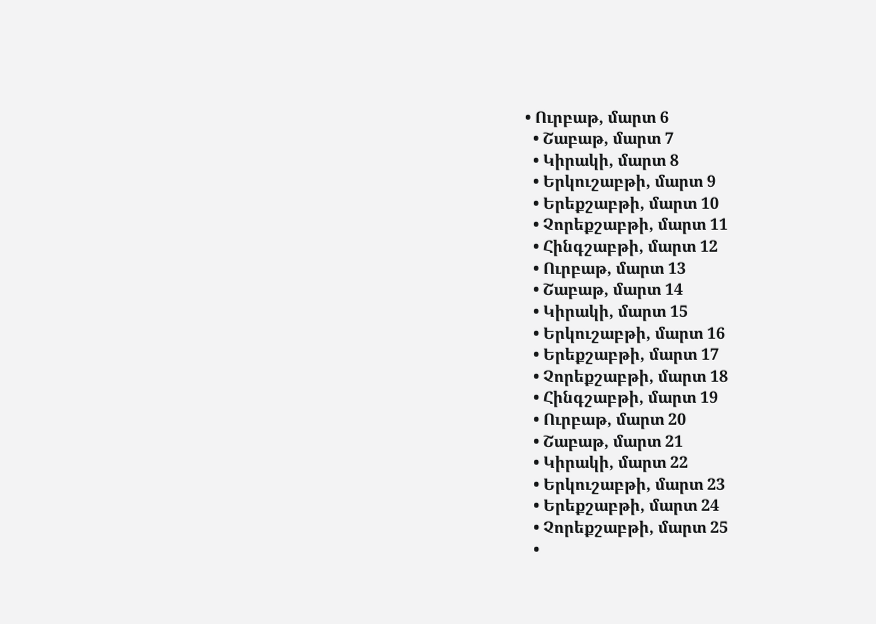• Ուրբաթ, մարտ 6
  • Շաբաթ, մարտ 7
  • Կիրակի, մարտ 8
  • Երկուշաբթի, մարտ 9
  • Երեքշաբթի, մարտ 10
  • Չորեքշաբթի, մարտ 11
  • Հինգշաբթի, մարտ 12
  • Ուրբաթ, մարտ 13
  • Շաբաթ, մարտ 14
  • Կիրակի, մարտ 15
  • Երկուշաբթի, մարտ 16
  • Երեքշաբթի, մարտ 17
  • Չորեքշաբթի, մարտ 18
  • Հինգշաբթի, մարտ 19
  • Ուրբաթ, մարտ 20
  • Շաբաթ, մարտ 21
  • Կիրակի, մարտ 22
  • Երկուշաբթի, մարտ 23
  • Երեքշաբթի, մարտ 24
  • Չորեքշաբթի, մարտ 25
  •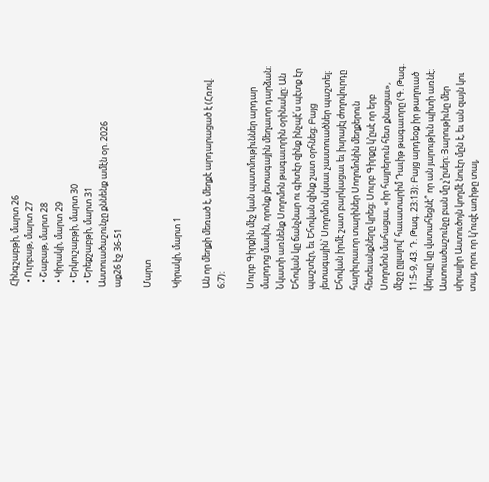Հինգշաբթի, մարտ 26
  • Ուրբաթ, մարտ 27
  • Շաբաթ, մարտ 28
  • Կիրակի, մարտ 29
  • Երկուշաբթի, մարտ 30
  • Երեքշաբթի, մարտ 31
Աստուածաշունչը քննենք ամէն օր. 2026
աք26 էջ 36-51

Մարտ

Կիրակի, մարտ 1

Ան որ մեղքի մեռած է, մեղքէ արդարացած է (Հռով. 6։7)։

Սուրբ Գիրքին մէջ կան պատմութիւններ արդար մարդոց մասին, որոնք յետագային մեղաւոր դարձան։ Նկատի առնենք Սողոմոն թագաւորին օրինակը։ Ան Եհովան կը ճանչնար ու գիտէր զինք ինչպէ՛ս պէտք էր պաշտէր, եւ Եհովան զինք շատ օրհնեց։ Բայց յետագային՝ Սողոմոն սկսաւ չաստուածներ պաշտել։ Եհովան իրմէ շատ բարկացաւ եւ իսրայէլ ժողովուրդը հարիւրաւոր տարիներ Սողոմոնին մեղքերուն հետեւանքները կրեց։ Սուրբ Գիրքը կ’ըսէ որ երբ Սողոմոն մահացաւ, «իր հայրերուն հետ քնացաւ», մէջը ըլլալով՝ հաւատարիմ Դաւիթ թագաւորը (Գ. Թագ. 11։5-9, 43. Դ. Թագ. 23։13)։ Բայց արդեօք իր թաղուած կերպը կը վստահեցնէ՞ որ ան յարութիւն պիտի առնէ։ Աստուածաշունչը բան մը չ’ըսեր։ Յարութիւնը մեր սիրալիր Աստուծոյն կողմէ նուէր մըն է, եւ ան զայն կու տայ, որու որ կ’ուզէ առիթը տալ,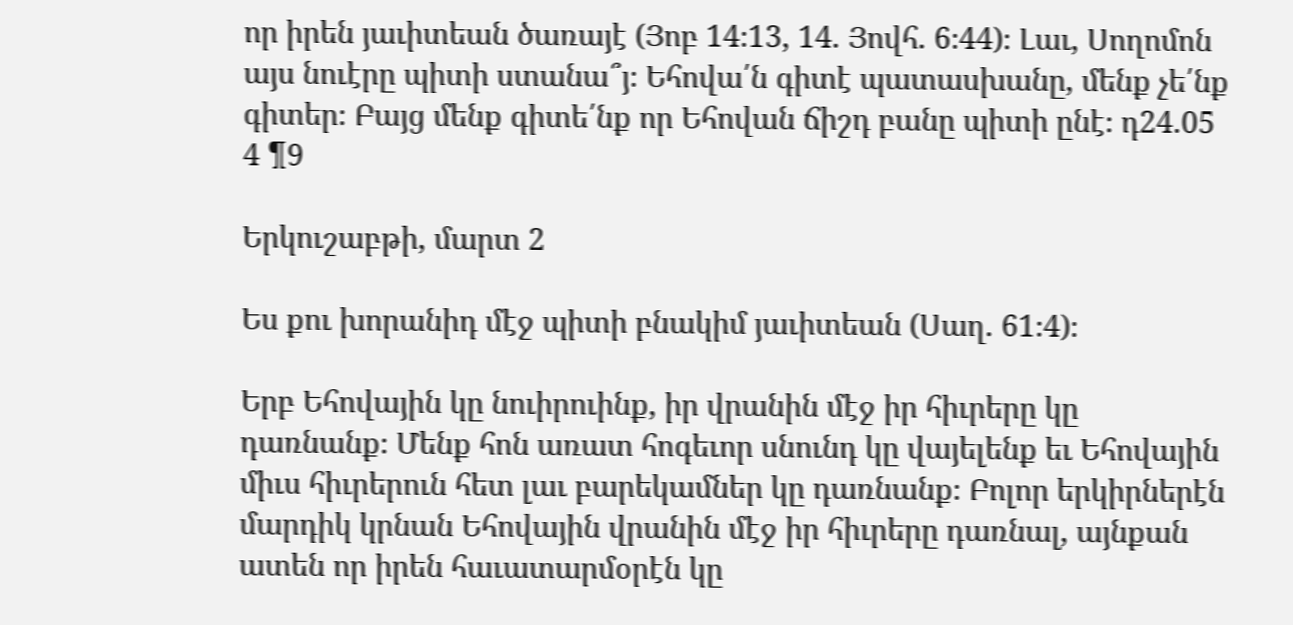որ իրեն յաւիտեան ծառայէ (Յոբ 14։13, 14. Յովհ. 6։44)։ Լաւ, Սողոմոն այս նուէրը պիտի ստանա՞յ։ Եհովա՛ն գիտէ պատասխանը, մենք չե՛նք գիտեր։ Բայց մենք գիտե՛նք որ Եհովան ճիշդ բանը պիտի ընէ։ դ24.05 4 ¶9

Երկուշաբթի, մարտ 2

Ես քու խորանիդ մէջ պիտի բնակիմ յաւիտեան (Սաղ. 61։4)։

Երբ Եհովային կը նուիրուինք, իր վրանին մէջ իր հիւրերը կը դառնանք։ Մենք հոն առատ հոգեւոր սնունդ կը վայելենք եւ Եհովային միւս հիւրերուն հետ լաւ բարեկամներ կը դառնանք։ Բոլոր երկիրներէն մարդիկ կրնան Եհովային վրանին մէջ իր հիւրերը դառնալ, այնքան ատեն որ իրեն հաւատարմօրէն կը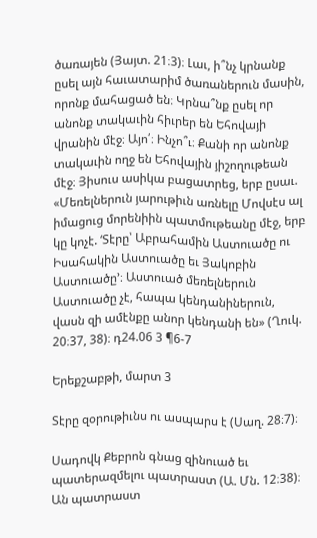ծառայեն (Յայտ. 21։3)։ Լաւ, ի՞նչ կրնանք ըսել այն հաւատարիմ ծառաներուն մասին, որոնք մահացած են։ Կրնա՞նք ըսել որ անոնք տակաւին հիւրեր են Եհովայի վրանին մէջ։ Այո՛։ Ինչո՞ւ։ Քանի որ անոնք տակաւին ողջ են Եհովային յիշողութեան մէջ։ Յիսուս ասիկա բացատրեց, երբ ըսաւ. «Մեռելներուն յարութիւն առնելը Մովսէս ալ իմացուց մորենիին պատմութեանը մէջ, երբ կը կոչէ. ‘Տէրը՝ Աբրահամին Աստուածը ու Իսահակին Աստուածը եւ Յակոբին Աստուածը’։ Աստուած մեռելներուն Աստուածը չէ, հապա կենդանիներուն, վասն զի ամէնքը անոր կենդանի են» (Ղուկ. 20։37, 38)։ դ24.06 3 ¶6-7

Երեքշաբթի, մարտ 3

Տէրը զօրութիւնս ու ասպարս է (Սաղ. 28։7)։

Սադովկ Քեբրոն գնաց զինուած եւ պատերազմելու պատրաստ (Ա. Մն. 12։38)։ Ան պատրաստ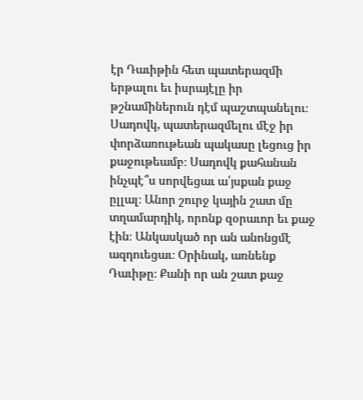էր Դաւիթին հետ պատերազմի երթալու եւ իսրայէլը իր թշնամիներուն դէմ պաշտպանելու։ Սադովկ, պատերազմելու մէջ իր փորձառութեան պակասը լեցուց իր քաջութեամբ։ Սադովկ քահանան ինչպէ՞ս սորվեցաւ ա՛յսքան քաջ ըլլալ։ Անոր շուրջ կային շատ մը տղամարդիկ, որոնք զօրաւոր եւ քաջ էին։ Անկասկած որ ան անոնցմէ ազդուեցաւ։ Օրինակ, առնենք Դաւիթը։ Քանի որ ան շատ քաջ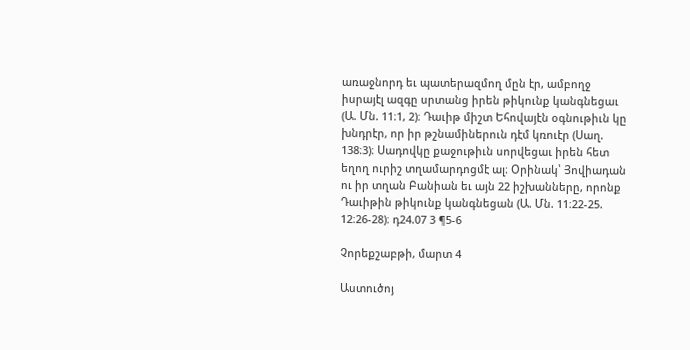առաջնորդ եւ պատերազմող մըն էր, ամբողջ իսրայէլ ազգը սրտանց իրեն թիկունք կանգնեցաւ (Ա. Մն. 11։1, 2)։ Դաւիթ միշտ Եհովայէն օգնութիւն կը խնդրէր, որ իր թշնամիներուն դէմ կռուէր (Սաղ. 138։3)։ Սադովկը քաջութիւն սորվեցաւ իրեն հետ եղող ուրիշ տղամարդոցմէ ալ։ Օրինակ՝ Յովիադան ու իր տղան Բանիան եւ այն 22 իշխանները, որոնք Դաւիթին թիկունք կանգնեցան (Ա. Մն. 11։22-25. 12։26-28)։ դ24.07 3 ¶5-6

Չորեքշաբթի, մարտ 4

Աստուծոյ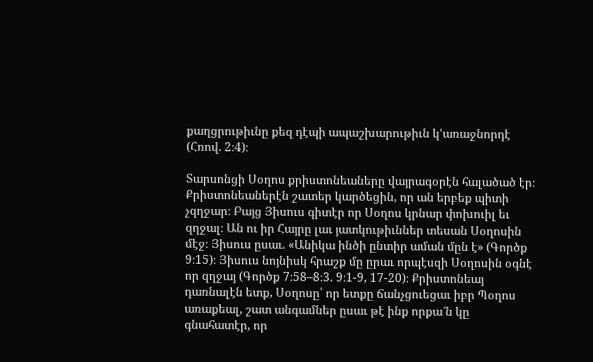քաղցրութիւնը քեզ դէպի ապաշխարութիւն կ’առաջնորդէ (Հռով. 2։4)։

Տարսոնցի Սօղոս քրիստոնեաները վայրագօրէն հալածած էր։ Քրիստոնեաներէն շատեր կարծեցին, որ ան երբեք պիտի չզղջար։ Բայց Յիսուս գիտէր որ Սօղոս կրնար փոխուիլ եւ զղջալ։ Ան ու իր Հայրը լաւ յատկութիւններ տեսան Սօղոսին մէջ։ Յիսուս ըսաւ. «Անիկա ինծի ընտիր աման մըն է» (Գործք 9։15)։ Յիսուս նոյնիսկ հրաշք մը ըրաւ որպէսզի Սօղոսին օգնէ որ զղջայ (Գործք 7։58–8։3. 9։1-9, 17-20)։ Քրիստոնեայ դառնալէն ետք, Սօղոսը՝ որ ետքը ճանչցուեցաւ իբր Պօղոս առաքեալ, շատ անգամներ ըսաւ թէ ինք որքա՜ն կը գնահատէր, որ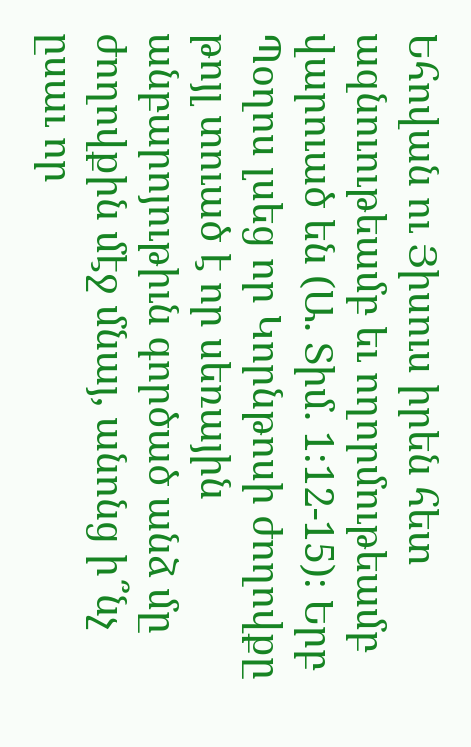Եհովան ու Յիսուս իրեն հետ ազնուութեամբ եւ ողորմութեամբ վարուած են (Ա. Տիմ. 1։12-15)։ Երբ Պօղոս լսեց որ Կորնթոսի ժողովքը թոյլ տուած է որ սեռային անբարոյութիւն գործած անձ մը ժողովքին մէջ մնայ, անոնց ի՞նչ ըսաւ որ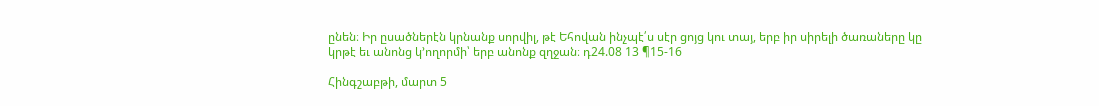ընեն։ Իր ըսածներէն կրնանք սորվիլ, թէ Եհովան ինչպէ՛ս սէր ցոյց կու տայ, երբ իր սիրելի ծառաները կը կրթէ եւ անոնց կ’ողորմի՝ երբ անոնք զղջան։ դ24.08 13 ¶15-16

Հինգշաբթի, մարտ 5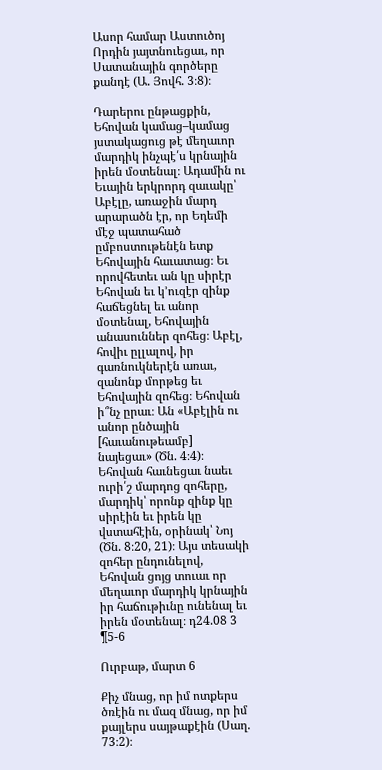Ասոր համար Աստուծոյ Որդին յայտնուեցաւ, որ Սատանային գործերը քանդէ (Ա. Յովհ. 3։8)։

Դարերու ընթացքին, Եհովան կամաց–կամաց յստակացուց թէ մեղաւոր մարդիկ ինչպէ՛ս կրնային իրեն մօտենալ։ Ադամին ու Եւային երկրորդ զաւակը՝ Աբէլը, առաջին մարդ արարածն էր, որ Եդեմի մէջ պատահած ըմբոստութենէն ետք Եհովային հաւատաց։ Եւ որովհետեւ ան կը սիրէր Եհովան եւ կ’ուզէր զինք հաճեցնել եւ անոր մօտենալ, Եհովային անասուններ զոհեց։ Աբէլ, հովիւ ըլլալով, իր գառնուկներէն առաւ, զանոնք մորթեց եւ Եհովային զոհեց։ Եհովան ի՞նչ ըրաւ։ Ան «Աբէլին ու անոր ընծային [հաւանութեամբ] նայեցաւ» (Ծն. 4։4)։ Եհովան հաւնեցաւ նաեւ ուրի՛շ մարդոց զոհերը, մարդիկ՝ որոնք զինք կը սիրէին եւ իրեն կը վստահէին, օրինակ՝ Նոյ (Ծն. 8։20, 21)։ Այս տեսակի զոհեր ընդունելով, Եհովան ցոյց տուաւ որ մեղաւոր մարդիկ կրնային իր հաճութիւնը ունենալ եւ իրեն մօտենալ։ դ24.08 3 ¶5-6

Ուրբաթ, մարտ 6

Քիչ մնաց, որ իմ ոտքերս ծռէին ու մազ մնաց, որ իմ քայլերս սայթաքէին (Սաղ. 73։2)։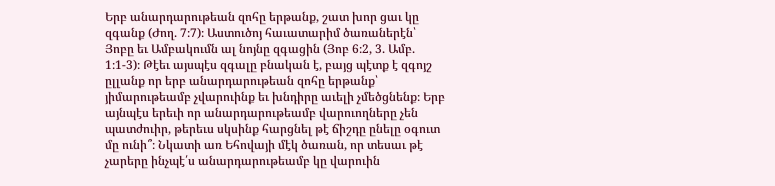Երբ անարդարութեան զոհը երթանք, շատ խոր ցաւ կը զգանք (Ժող. 7։7)։ Աստուծոյ հաւատարիմ ծառաներէն՝ Յոբը եւ Ամբակումն ալ նոյնը զգացին (Յոբ 6։2, 3. Ամբ. 1։1-3)։ Թէեւ այսպէս զգալը բնական է, բայց պէտք է զգոյշ ըլլանք որ երբ անարդարութեան զոհը երթանք՝ յիմարութեամբ չվարուինք եւ խնդիրը աւելի չմեծցնենք։ Երբ այնպէս երեւի որ անարդարութեամբ վարուողները չեն պատժուիր, թերեւս սկսինք հարցնել թէ ճիշդը ընելը օգուտ մը ունի՞։ Նկատի առ Եհովայի մէկ ծառան, որ տեսաւ թէ չարերը ինչպէ՛ս անարդարութեամբ կը վարուին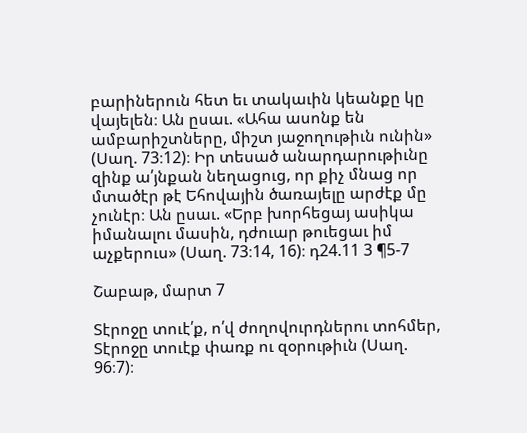բարիներուն հետ եւ տակաւին կեանքը կը վայելեն։ Ան ըսաւ. «Ահա ասոնք են ամբարիշտները, միշտ յաջողութիւն ունին» (Սաղ. 73։12)։ Իր տեսած անարդարութիւնը զինք ա՛յնքան նեղացուց, որ քիչ մնաց որ մտածէր թէ Եհովային ծառայելը արժէք մը չունէր։ Ան ըսաւ. «Երբ խորհեցայ ասիկա իմանալու մասին, դժուար թուեցաւ իմ աչքերուս» (Սաղ. 73։14, 16)։ դ24.11 3 ¶5-7

Շաբաթ, մարտ 7

Տէրոջը տուէ՛ք, ո՛վ ժողովուրդներու տոհմեր, Տէրոջը տուէք փառք ու զօրութիւն (Սաղ. 96։7)։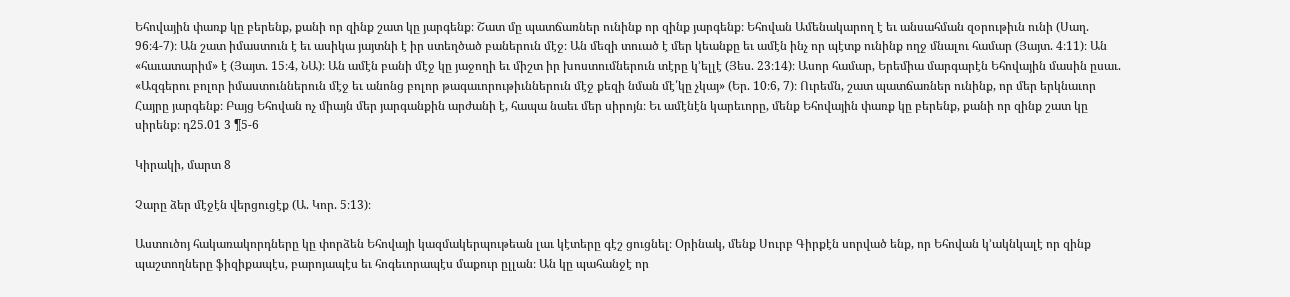Եհովային փառք կը բերենք, քանի որ զինք շատ կը յարգենք։ Շատ մը պատճառներ ունինք որ զինք յարգենք։ Եհովան Ամենակարող է եւ անսահման զօրութիւն ունի (Սաղ. 96։4-7)։ Ան շատ իմաստուն է եւ ասիկա յայտնի է իր ստեղծած բաներուն մէջ։ Ան մեզի տուած է մեր կեանքը եւ ամէն ինչ որ պէտք ունինք ողջ մնալու համար (Յայտ. 4։11)։ Ան «հաւատարիմ» է (Յայտ. 15։4, ՆԱ)։ Ան ամէն բանի մէջ կը յաջողի եւ միշտ իր խոստումներուն տէրը կ’ելլէ (Յես. 23։14)։ Ասոր համար, Երեմիա մարգարէն Եհովային մասին ըսաւ. «Ազգերու բոլոր իմաստուններուն մէջ եւ անոնց բոլոր թագաւորութիւններուն մէջ քեզի նման մէ՛կը չկայ» (Եր. 10։6, 7)։ Ուրեմն, շատ պատճառներ ունինք, որ մեր երկնաւոր Հայրը յարգենք։ Բայց Եհովան ոչ միայն մեր յարգանքին արժանի է, հապա նաեւ մեր սիրոյն։ Եւ ամէնէն կարեւորը, մենք Եհովային փառք կը բերենք, քանի որ զինք շատ կը սիրենք։ դ25.01 3 ¶5-6

Կիրակի, մարտ 8

Չարը ձեր մէջէն վերցուցէք (Ա. Կոր. 5։13)։

Աստուծոյ հակառակորդները կը փորձեն Եհովայի կազմակերպութեան լաւ կէտերը գէշ ցուցնել։ Օրինակ, մենք Սուրբ Գիրքէն սորված ենք, որ Եհովան կ’ակնկալէ որ զինք պաշտողները ֆիզիքապէս, բարոյապէս եւ հոգեւորապէս մաքուր ըլլան։ Ան կը պահանջէ որ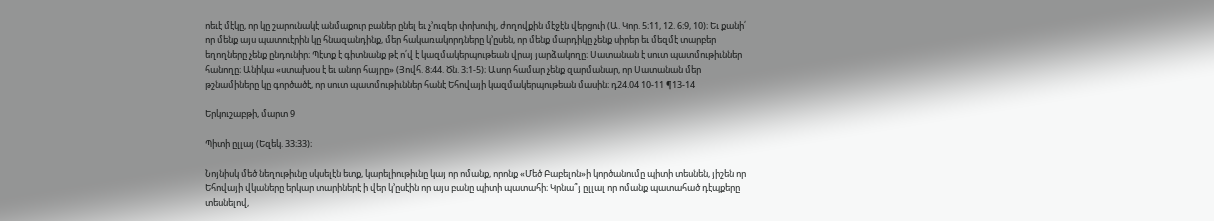ոեւէ մէկը, որ կը շարունակէ անմաքուր բաներ ընել եւ չ’ուզեր փոխուիլ, ժողովքին մէջէն վերցուի (Ա. Կոր. 5։11, 12. 6։9, 10)։ Եւ քանի՛ որ մենք այս պատուէրին կը հնազանդինք, մեր հակառակորդները կ’ըսեն, որ մենք մարդիկը չենք սիրեր եւ մեզմէ տարբեր եղողները չենք ընդունիր։ Պէտք է գիտնանք թէ ո՛վ է կազմակերպութեան վրայ յարձակողը։ Սատանան է սուտ պատմութիւններ հանողը։ Անիկա «ստախօս է եւ անոր հայրը» (Յովհ. 8։44. Ծն. 3։1-5)։ Ասոր համար չենք զարմանար, որ Սատանան մեր թշնամիները կը գործածէ, որ սուտ պատմութիւններ հանէ Եհովայի կազմակերպութեան մասին։ դ24.04 10-11 ¶13-14

Երկուշաբթի, մարտ 9

Պիտի ըլլայ (Եզեկ. 33։33)։

Նոյնիսկ մեծ նեղութիւնը սկսելէն ետք, կարելիութիւնը կայ որ ոմանք, որոնք «Մեծ Բաբելոն»ի կործանումը պիտի տեսնեն, յիշեն որ Եհովայի վկաները երկար տարիներէ ի վեր կ’ըսէին որ այս բանը պիտի պատահի։ Կրնա՞յ ըլլալ որ ոմանք պատահած դէպքերը տեսնելով,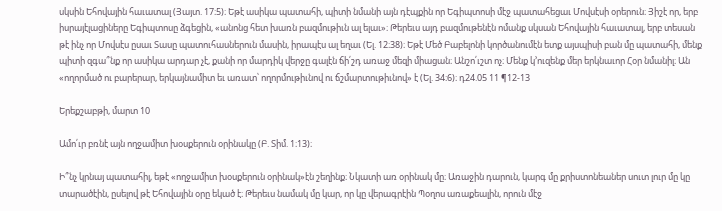սկսին Եհովային հաւատալ (Յայտ. 17։5)։ Եթէ ասիկա պատահի, պիտի նմանի այն դէպքին որ Եգիպտոսի մէջ պատահեցաւ Մովսէսի օրերուն։ Յիշէ որ, երբ իսրայէլացիները Եգիպտոսը ձգեցին, «անոնց հետ խառն բազմութիւն ալ ելաւ»։ Թերեւս այդ բազմութենէն ոմանք սկսան Եհովային հաւատալ, երբ տեսան թէ ինչ որ Մովսէս ըսաւ Տասը պատուհասներուն մասին, իրապէս ալ եղաւ (Ել. 12։38)։ Եթէ Մեծ Բաբելոնի կործանումէն ետք այսպիսի բան մը պատահի, մենք պիտի զգա՞նք որ ասիկա արդար չէ, քանի որ մարդիկ վերջը գալէն ճի՛շդ առաջ մեզի միացան։ Անշո՛ւշտ ոչ։ Մենք կ’ուզենք մեր երկնաւոր Հօր նմանիլ։ Ան «ողորմած ու բարերար, երկայնամիտ եւ առատ՝ ողորմութիւնով ու ճշմարտութիւնով» է (Ել. 34։6)։ դ24.05 11 ¶12-13

Երեքշաբթի, մարտ 10

Ամո՛ւր բռնէ այն ողջամիտ խօսքերուն օրինակը (Բ. Տիմ. 1։13)։

Ի՞նչ կրնայ պատահիլ, եթէ «ողջամիտ խօսքերուն օրինակ»էն շեղինք։ Նկատի առ օրինակ մը։ Առաջին դարուն, կարգ մը քրիստոնեաներ սուտ լուր մը կը տարածէին, ըսելով թէ Եհովային օրը եկած է։ Թերեւս նամակ մը կար, որ կը վերագրէին Պօղոս առաքեալին, որուն մէջ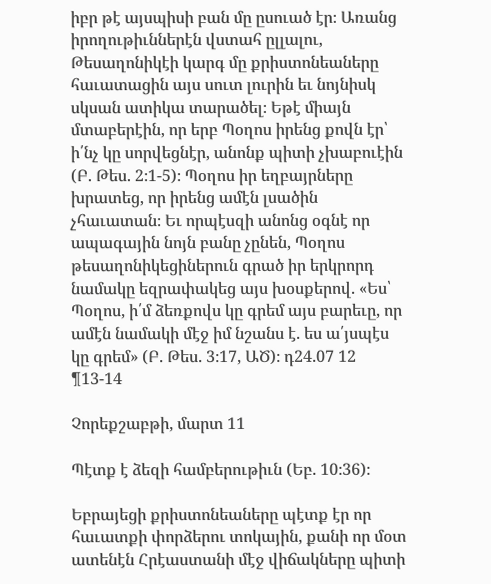իբր թէ այսպիսի բան մը ըսուած էր։ Առանց իրողութիւններէն վստահ ըլլալու, Թեսաղոնիկէի կարգ մը քրիստոնեաները հաւատացին այս սուտ լուրին եւ նոյնիսկ սկսան ատիկա տարածել։ Եթէ միայն մտաբերէին, որ երբ Պօղոս իրենց քովն էր՝ ի՛նչ կը սորվեցնէր, անոնք պիտի չխաբուէին (Բ. Թես. 2։1-5)։ Պօղոս իր եղբայրները խրատեց, որ իրենց ամէն լսածին չհաւատան։ Եւ որպէսզի անոնց օգնէ որ ապագային նոյն բանը չընեն, Պօղոս թեսաղոնիկեցիներուն գրած իր երկրորդ նամակը եզրափակեց այս խօսքերով. «Ես՝ Պօղոս, ի՛մ ձեռքովս կը գրեմ այս բարեւը, որ ամէն նամակի մէջ իմ նշանս է. ես ա՛յսպէս կը գրեմ» (Բ. Թես. 3։17, ԱԾ)։ դ24.07 12 ¶13-14

Չորեքշաբթի, մարտ 11

Պէտք է ձեզի համբերութիւն (Եբ. 10։36)։

Եբրայեցի քրիստոնեաները պէտք էր որ հաւատքի փորձերու տոկային, քանի որ մօտ ատենէն Հրէաստանի մէջ վիճակները պիտի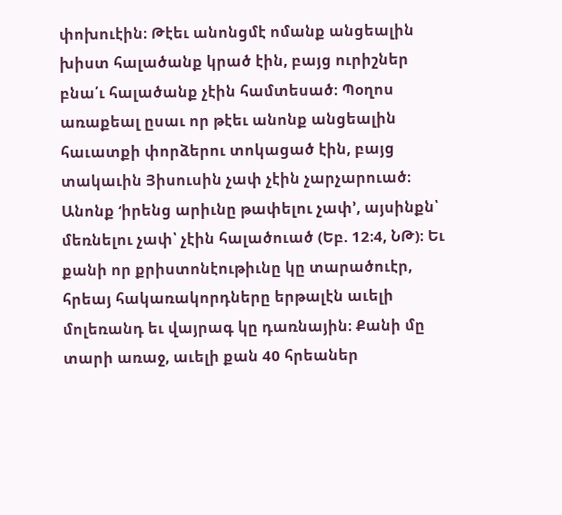փոխուէին։ Թէեւ անոնցմէ ոմանք անցեալին խիստ հալածանք կրած էին, բայց ուրիշներ բնա՛ւ հալածանք չէին համտեսած։ Պօղոս առաքեալ ըսաւ որ թէեւ անոնք անցեալին հաւատքի փորձերու տոկացած էին, բայց տակաւին Յիսուսին չափ չէին չարչարուած։ Անոնք ‘իրենց արիւնը թափելու չափ’, այսինքն՝ մեռնելու չափ՝ չէին հալածուած (Եբ. 12։4, ՆԹ)։ Եւ քանի որ քրիստոնէութիւնը կը տարածուէր, հրեայ հակառակորդները երթալէն աւելի մոլեռանդ եւ վայրագ կը դառնային։ Քանի մը տարի առաջ, աւելի քան 40 հրեաներ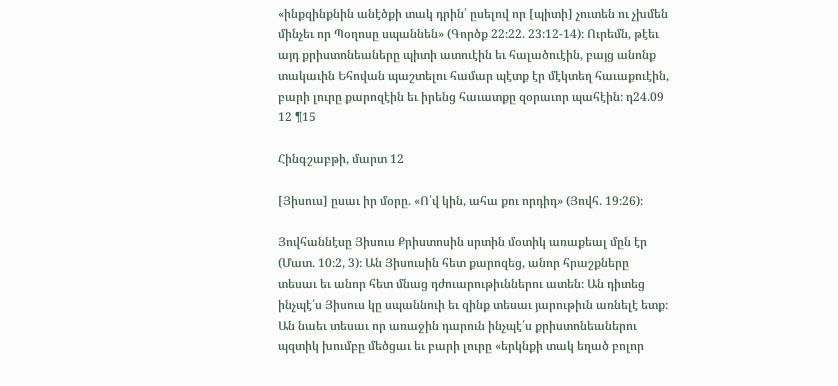«ինքզինքնին անէծքի տակ դրին՝ ըսելով որ [պիտի] չուտեն ու չխմեն մինչեւ որ Պօղոսը սպաննեն» (Գործք 22։22. 23։12-14)։ Ուրեմն, թէեւ այդ քրիստոնեաները պիտի ատուէին եւ հալածուէին, բայց անոնք տակաւին Եհովան պաշտելու համար պէտք էր մէկտեղ հաւաքուէին, բարի լուրը քարոզէին եւ իրենց հաւատքը զօրաւոր պահէին։ դ24.09 12 ¶15

Հինգշաբթի, մարտ 12

[Յիսուս] ըսաւ իր մօրը. «Ո՛վ կին, ահա քու որդիդ» (Յովհ. 19։26)։

Յովհաննէսը Յիսուս Քրիստոսին սրտին մօտիկ առաքեալ մըն էր (Մատ. 10։2, 3)։ Ան Յիսուսին հետ քարոզեց, անոր հրաշքները տեսաւ եւ անոր հետ մնաց դժուարութիւններու ատեն։ Ան դիտեց ինչպէ՛ս Յիսուս կը սպաննուի եւ զինք տեսաւ յարութիւն առնելէ ետք։ Ան նաեւ տեսաւ որ առաջին դարուն ինչպէ՛ս քրիստոնեաներու պզտիկ խումբը մեծցաւ եւ բարի լուրը «երկնքի տակ եղած բոլոր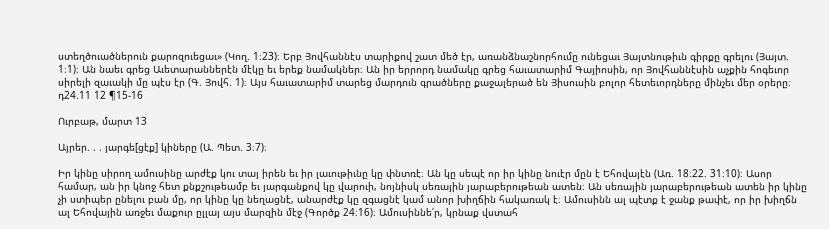ստեղծուածներուն քարոզուեցաւ» (Կող. 1։23)։ Երբ Յովհաննէս տարիքով շատ մեծ էր, առանձնաշնորհումը ունեցաւ Յայտնութիւն գիրքը գրելու (Յայտ. 1։1)։ Ան նաեւ գրեց Աւետարաններէն մէկը եւ երեք նամակներ։ Ան իր երրորդ նամակը գրեց հաւատարիմ Գայիոսին, որ Յովհաննէսին աչքին հոգեւոր սիրելի զաւակի մը պէս էր (Գ. Յովհ. 1)։ Այս հաւատարիմ տարեց մարդուն գրածները քաջալերած են Յիսուսին բոլոր հետեւորդները մինչեւ մեր օրերը։ դ24.11 12 ¶15-16

Ուրբաթ, մարտ 13

Այրեր. . . յարգե[ցէք] կիները (Ա. Պետ. 3։7)։

Իր կինը սիրող ամուսինը արժէք կու տայ իրեն եւ իր լաւութիւնը կը փնտռէ։ Ան կը սեպէ որ իր կինը նուէր մըն է Եհովայէն (Առ. 18։22. 31։10)։ Ասոր համար, ան իր կնոջ հետ քնքշութեամբ եւ յարգանքով կը վարուի, նոյնիսկ սեռային յարաբերութեան ատեն։ Ան սեռային յարաբերութեան ատեն իր կինը չի ստիպեր ընելու բան մը, որ կինը կը նեղացնէ, անարժէք կը զգացնէ կամ անոր խիղճին հակառակ է։ Ամուսինն ալ պէտք է ջանք թափէ, որ իր խիղճն ալ Եհովային առջեւ մաքուր ըլլայ այս մարզին մէջ (Գործք 24։16)։ Ամուսիննե՛ր, կրնաք վստահ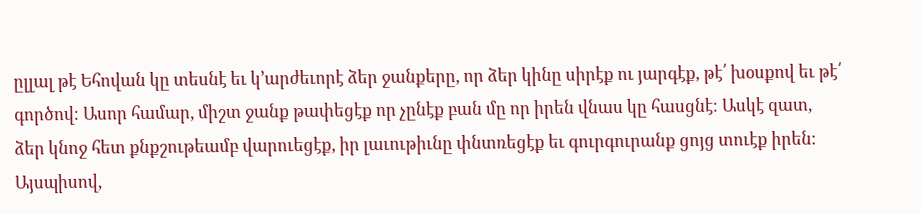ըլլալ թէ Եհովան կը տեսնէ եւ կ’արժեւորէ ձեր ջանքերը, որ ձեր կինը սիրէք ու յարգէք, թէ՛ խօսքով եւ թէ՛ գործով։ Ասոր համար, միշտ ջանք թափեցէք որ չընէք բան մը որ իրեն վնաս կը հասցնէ։ Ասկէ զատ, ձեր կնոջ հետ քնքշութեամբ վարուեցէք, իր լաւութիւնը փնտռեցէք եւ գուրգուրանք ցոյց տուէք իրեն։ Այսպիսով,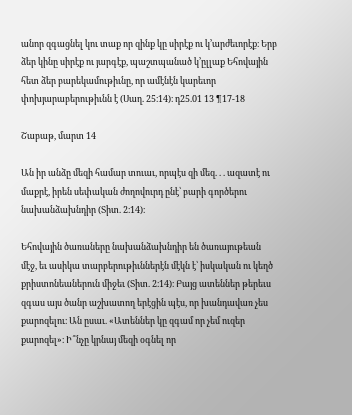անոր զգացնել կու տաք որ զինք կը սիրէք ու կ’արժեւորէք։ Երբ ձեր կինը սիրէք ու յարգէք, պաշտպանած կ’ըլլաք Եհովային հետ ձեր բարեկամութիւնը, որ ամէնէն կարեւոր փոխյարաբերութիւնն է (Սաղ. 25։14)։ դ25.01 13 ¶17-18

Շաբաթ, մարտ 14

Ան իր անձը մեզի համար տուաւ, որպէս զի մեզ. . . ազատէ ու մաքրէ, իրեն սեփական ժողովուրդ ընէ՝ բարի գործերու նախանձախնդիր (Տիտ. 2։14)։

Եհովային ծառաները նախանձախնդիր են ծառայութեան մէջ, եւ ասիկա տարբերութիւններէն մէկն է՝ իսկական ու կեղծ քրիստոնեաներուն միջեւ (Տիտ. 2։14)։ Բայց ատեններ թերեւս զգաս այս ծանր աշխատող երէցին պէս, որ խանդավառ չես քարոզելու։ Ան ըսաւ. «Ատեններ կը զգամ որ չեմ ուզեր քարոզել»։ Ի՞նչը կրնայ մեզի օգնել որ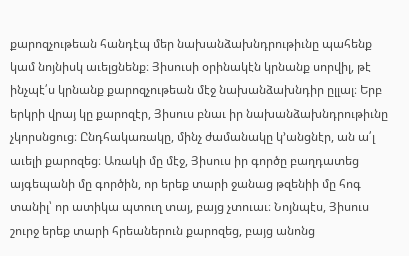քարոզչութեան հանդէպ մեր նախանձախնդրութիւնը պահենք կամ նոյնիսկ աւելցնենք։ Յիսուսի օրինակէն կրնանք սորվիլ, թէ ինչպէ՛ս կրնանք քարոզչութեան մէջ նախանձախնդիր ըլլալ։ Երբ երկրի վրայ կը քարոզէր, Յիսուս բնաւ իր նախանձախնդրութիւնը չկորսնցուց։ Ընդհակառակը, մինչ ժամանակը կ’անցնէր, ան ա՛լ աւելի քարոզեց։ Առակի մը մէջ, Յիսուս իր գործը բաղդատեց այգեպանի մը գործին, որ երեք տարի ջանաց թզենիի մը հոգ տանիլ՝ որ ատիկա պտուղ տայ, բայց չտուաւ։ Նոյնպէս, Յիսուս շուրջ երեք տարի հրեաներուն քարոզեց, բայց անոնց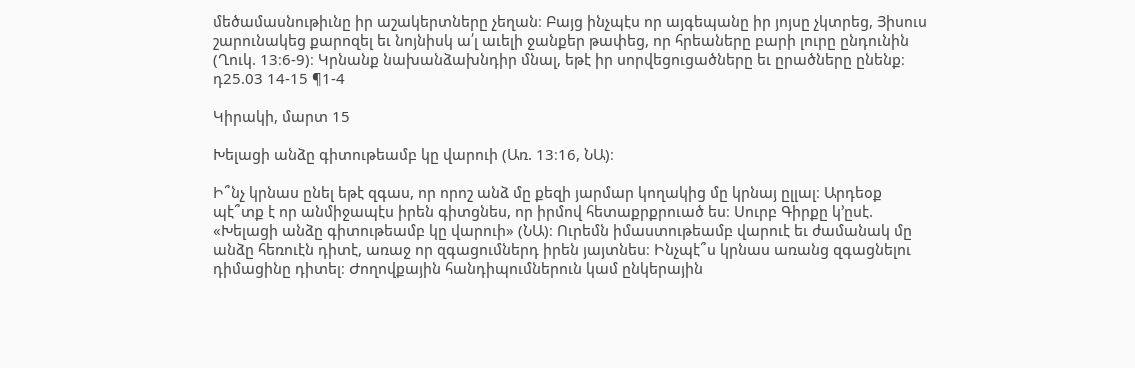մեծամասնութիւնը իր աշակերտները չեղան։ Բայց ինչպէս որ այգեպանը իր յոյսը չկտրեց, Յիսուս շարունակեց քարոզել եւ նոյնիսկ ա՛լ աւելի ջանքեր թափեց, որ հրեաները բարի լուրը ընդունին (Ղուկ. 13։6-9)։ Կրնանք նախանձախնդիր մնալ, եթէ իր սորվեցուցածները եւ ըրածները ընենք։ դ25.03 14-15 ¶1-4

Կիրակի, մարտ 15

Խելացի անձը գիտութեամբ կը վարուի (Առ. 13։16, ՆԱ)։

Ի՞նչ կրնաս ընել եթէ զգաս, որ որոշ անձ մը քեզի յարմար կողակից մը կրնայ ըլլալ։ Արդեօք պէ՞տք է որ անմիջապէս իրեն գիտցնես, որ իրմով հետաքրքրուած ես։ Սուրբ Գիրքը կ’ըսէ. «Խելացի անձը գիտութեամբ կը վարուի» (ՆԱ)։ Ուրեմն իմաստութեամբ վարուէ եւ ժամանակ մը անձը հեռուէն դիտէ, առաջ որ զգացումներդ իրեն յայտնես։ Ինչպէ՞ս կրնաս առանց զգացնելու դիմացինը դիտել։ Ժողովքային հանդիպումներուն կամ ընկերային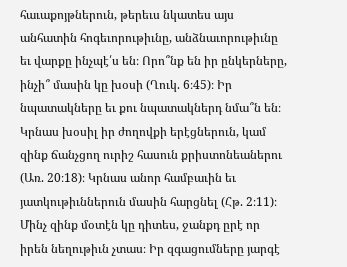հաւաքոյթներուն, թերեւս նկատես այս անհատին հոգեւորութիւնը, անձնաւորութիւնը եւ վարքը ինչպէ՛ս են։ Որո՞նք են իր ընկերները, ինչի՞ մասին կը խօսի (Ղուկ. 6։45)։ Իր նպատակները եւ քու նպատակներդ նմա՞ն են։ Կրնաս խօսիլ իր ժողովքի երէցներուն, կամ զինք ճանչցող ուրիշ հասուն քրիստոնեաներու (Առ. 20։18)։ Կրնաս անոր համբաւին եւ յատկութիւններուն մասին հարցնել (Հթ. 2։11)։ Մինչ զինք մօտէն կը դիտես, ջանքդ ըրէ որ իրեն նեղութիւն չտաս։ Իր զգացումները յարգէ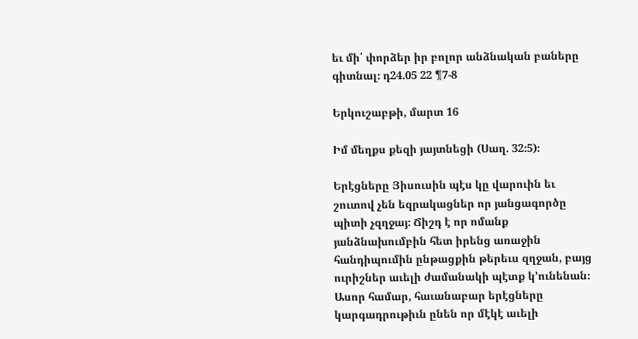եւ մի՛ փորձեր իր բոլոր անձնական բաները գիտնալ։ դ24.05 22 ¶7-8

Երկուշաբթի, մարտ 16

Իմ մեղքս քեզի յայտնեցի (Սաղ. 32։5)։

Երէցները Յիսուսին պէս կը վարուին եւ շուտով չեն եզրակացներ որ յանցագործը պիտի չզղջայ։ Ճիշդ է որ ոմանք յանձնախումբին հետ իրենց առաջին հանդիպումին ընթացքին թերեւս զղջան, բայց ուրիշներ աւելի ժամանակի պէտք կ’ունենան։ Ասոր համար, հաւանաբար երէցները կարգադրութիւն ընեն որ մէկէ աւելի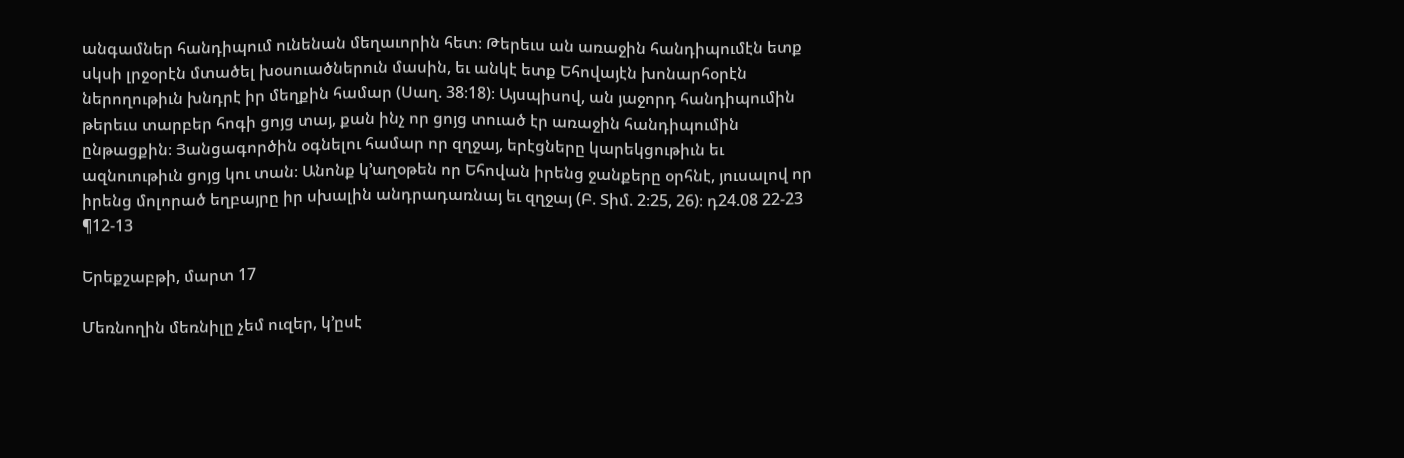անգամներ հանդիպում ունենան մեղաւորին հետ։ Թերեւս ան առաջին հանդիպումէն ետք սկսի լրջօրէն մտածել խօսուածներուն մասին, եւ անկէ ետք Եհովայէն խոնարհօրէն ներողութիւն խնդրէ իր մեղքին համար (Սաղ. 38։18)։ Այսպիսով, ան յաջորդ հանդիպումին թերեւս տարբեր հոգի ցոյց տայ, քան ինչ որ ցոյց տուած էր առաջին հանդիպումին ընթացքին։ Յանցագործին օգնելու համար որ զղջայ, երէցները կարեկցութիւն եւ ազնուութիւն ցոյց կու տան։ Անոնք կ’աղօթեն որ Եհովան իրենց ջանքերը օրհնէ, յուսալով որ իրենց մոլորած եղբայրը իր սխալին անդրադառնայ եւ զղջայ (Բ. Տիմ. 2։25, 26)։ դ24.08 22-23 ¶12-13

Երեքշաբթի, մարտ 17

Մեռնողին մեռնիլը չեմ ուզեր, կ’ըսէ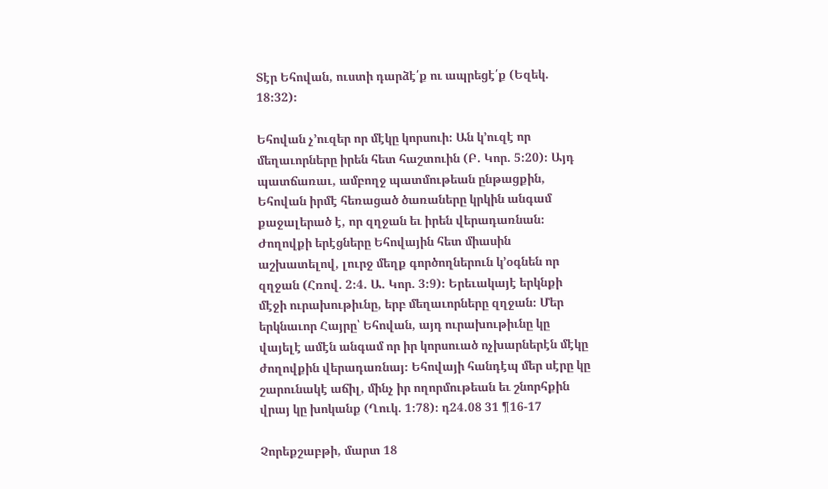Տէր Եհովան, ուստի դարձէ՛ք ու ապրեցէ՛ք (Եզեկ. 18։32)։

Եհովան չ’ուզեր որ մէկը կորսուի։ Ան կ’ուզէ որ մեղաւորները իրեն հետ հաշտուին (Բ. Կոր. 5։20)։ Այդ պատճառաւ, ամբողջ պատմութեան ընթացքին, Եհովան իրմէ հեռացած ծառաները կրկին անգամ քաջալերած է, որ զղջան եւ իրեն վերադառնան։ Ժողովքի երէցները Եհովային հետ միասին աշխատելով, լուրջ մեղք գործողներուն կ’օգնեն որ զղջան (Հռով. 2։4. Ա. Կոր. 3։9)։ Երեւակայէ երկնքի մէջի ուրախութիւնը, երբ մեղաւորները զղջան։ Մեր երկնաւոր Հայրը՝ Եհովան, այդ ուրախութիւնը կը վայելէ ամէն անգամ որ իր կորսուած ոչխարներէն մէկը ժողովքին վերադառնայ։ Եհովայի հանդէպ մեր սէրը կը շարունակէ աճիլ, մինչ իր ողորմութեան եւ շնորհքին վրայ կը խոկանք (Ղուկ. 1։78)։ դ24.08 31 ¶16-17

Չորեքշաբթի, մարտ 18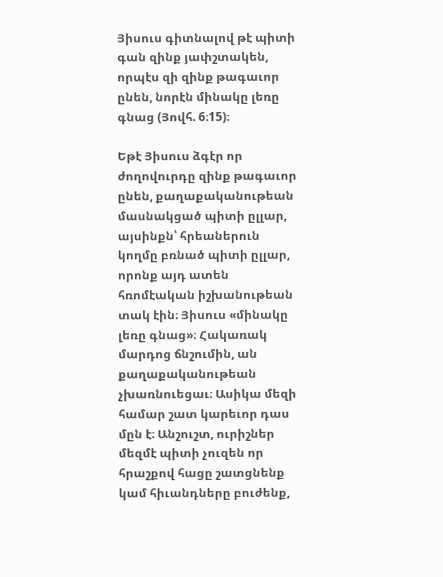Յիսուս գիտնալով թէ պիտի գան զինք յափշտակեն, որպէս զի զինք թագաւոր ընեն, նորէն մինակը լեռը գնաց (Յովհ. 6։15)։

Եթէ Յիսուս ձգէր որ ժողովուրդը զինք թագաւոր ընեն, քաղաքականութեան մասնակցած պիտի ըլլար, այսինքն՝ հրեաներուն կողմը բռնած պիտի ըլլար, որոնք այդ ատեն հռոմէական իշխանութեան տակ էին։ Յիսուս «մինակը լեռը գնաց»։ Հակառակ մարդոց ճնշումին, ան քաղաքականութեան չխառնուեցաւ։ Ասիկա մեզի համար շատ կարեւոր դաս մըն է։ Անշուշտ, ուրիշներ մեզմէ պիտի չուզեն որ հրաշքով հացը շատցնենք կամ հիւանդները բուժենք,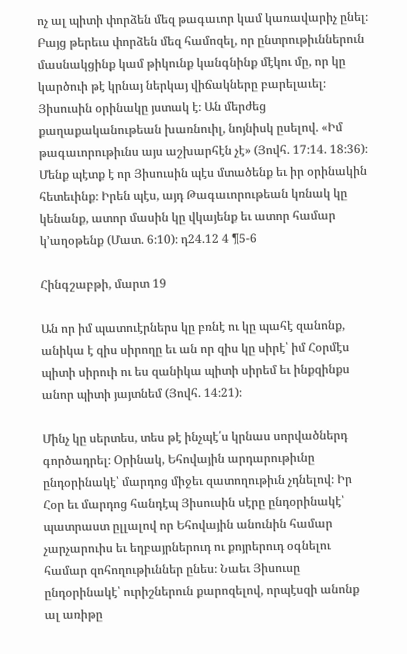ոչ ալ պիտի փորձեն մեզ թագաւոր կամ կառավարիչ ընել։ Բայց թերեւս փորձեն մեզ համոզել, որ ընտրութիւններուն մասնակցինք կամ թիկունք կանգնինք մէկու մը, որ կը կարծուի թէ կրնայ ներկայ վիճակները բարելաւել։ Յիսուսին օրինակը յստակ է։ Ան մերժեց քաղաքականութեան խառնուիլ, նոյնիսկ ըսելով. «Իմ թագաւորութիւնս այս աշխարհէն չէ» (Յովհ. 17։14. 18։36)։ Մենք պէտք է որ Յիսուսին պէս մտածենք եւ իր օրինակին հետեւինք։ Իրեն պէս, այդ Թագաւորութեան կռնակ կը կենանք, ատոր մասին կը վկայենք եւ ատոր համար կ’աղօթենք (Մատ. 6։10)։ դ24.12 4 ¶5-6

Հինգշաբթի, մարտ 19

Ան որ իմ պատուէրներս կը բռնէ ու կը պահէ զանոնք, անիկա է զիս սիրողը եւ ան որ զիս կը սիրէ՝ իմ Հօրմէս պիտի սիրուի ու ես զանիկա պիտի սիրեմ եւ ինքզինքս անոր պիտի յայտնեմ (Յովհ. 14։21)։

Մինչ կը սերտես, տես թէ ինչպէ՛ս կրնաս սորվածներդ գործադրել։ Օրինակ, Եհովային արդարութիւնը ընդօրինակէ՝ մարդոց միջեւ զատողութիւն չդնելով։ Իր Հօր եւ մարդոց հանդէպ Յիսուսին սէրը ընդօրինակէ՝ պատրաստ ըլլալով որ Եհովային անունին համար չարչարուիս եւ եղբայրներուդ ու քոյրերուդ օգնելու համար զոհողութիւններ ընես։ Նաեւ Յիսուսը ընդօրինակէ՝ ուրիշներուն քարոզելով, որպէսզի անոնք ալ առիթը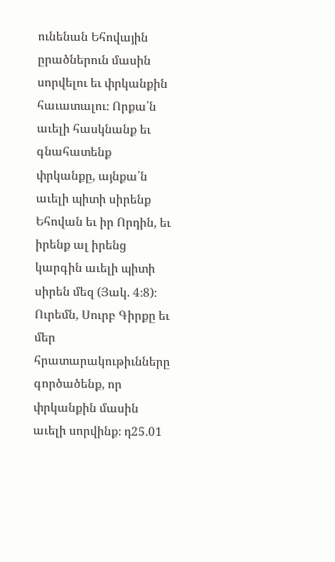ունենան Եհովային ըրածներուն մասին սորվելու եւ փրկանքին հաւատալու։ Որքա՛ն աւելի հասկնանք եւ գնահատենք փրկանքը, այնքա՛ն աւելի պիտի սիրենք Եհովան եւ իր Որդին, եւ իրենք ալ իրենց կարգին աւելի պիտի սիրեն մեզ (Յակ. 4։8)։ Ուրեմն, Սուրբ Գիրքը եւ մեր հրատարակութիւնները գործածենք, որ փրկանքին մասին աւելի սորվինք։ դ25.01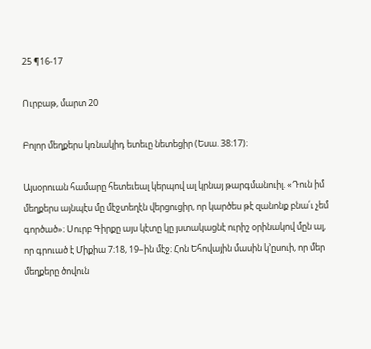25 ¶16-17

Ուրբաթ, մարտ 20

Բոլոր մեղքերս կռնակիդ ետեւը նետեցիր (Եսա. 38։17)։

Այսօրուան համարը հետեւեալ կերպով ալ կրնայ թարգմանուիլ. «Դուն իմ մեղքերս այնպէս մը մէջտեղէն վերցուցիր, որ կարծես թէ զանոնք բնա՛ւ չեմ գործած»։ Սուրբ Գիրքը այս կէտը կը յստակացնէ ուրիշ օրինակով մըն ալ, որ գրուած է Միքիա 7։18, 19–ին մէջ։ Հոն Եհովային մասին կ’ըսուի, որ մեր մեղքերը ծովուն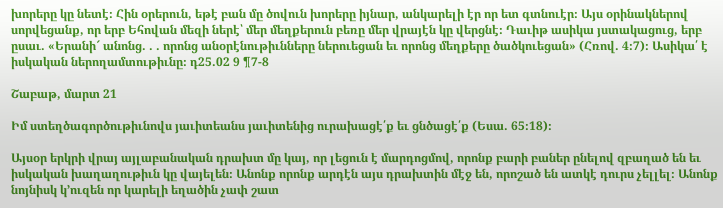խորերը կը նետէ։ Հին օրերուն, եթէ բան մը ծովուն խորերը իյնար, անկարելի էր որ ետ գտնուէր։ Այս օրինակներով սորվեցանք, որ երբ Եհովան մեզի ներէ՝ մեր մեղքերուն բեռը մեր վրայէն կը վերցնէ։ Դաւիթ ասիկա յստակացուց, երբ ըսաւ. «Երանի՜ անոնց. . . որոնց անօրէնութիւնները ներուեցան եւ որոնց մեղքերը ծածկուեցան» (Հռով. 4։7)։ Ասիկա՛ է իսկական ներողամտութիւնը։ դ25.02 9 ¶7-8

Շաբաթ, մարտ 21

Իմ ստեղծագործութիւնովս յաւիտեանս յաւիտենից ուրախացէ՛ք եւ ցնծացէ՛ք (Եսա. 65։18)։

Այսօր երկրի վրայ այլաբանական դրախտ մը կայ, որ լեցուն է մարդոցմով, որոնք բարի բաներ ընելով զբաղած են եւ իսկական խաղաղութիւն կը վայելեն։ Անոնք որոնք արդէն այս դրախտին մէջ են, որոշած են ատկէ դուրս չելլել։ Անոնք նոյնիսկ կ’ուզեն որ կարելի եղածին չափ շատ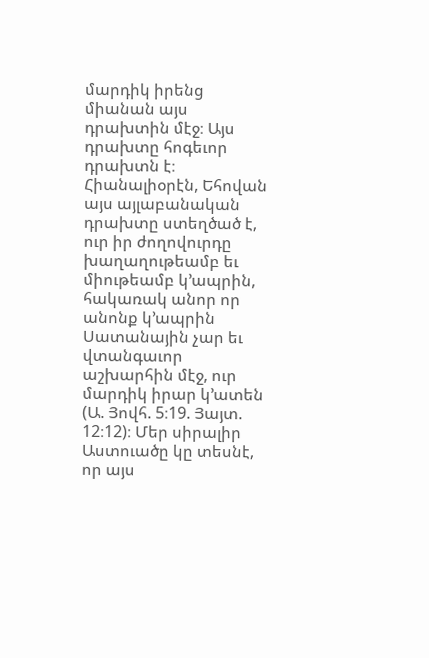մարդիկ իրենց միանան այս դրախտին մէջ։ Այս դրախտը հոգեւոր դրախտն է։ Հիանալիօրէն, Եհովան այս այլաբանական դրախտը ստեղծած է, ուր իր ժողովուրդը խաղաղութեամբ եւ միութեամբ կ’ապրին, հակառակ անոր որ անոնք կ’ապրին Սատանային չար եւ վտանգաւոր աշխարհին մէջ, ուր մարդիկ իրար կ’ատեն (Ա. Յովհ. 5։19. Յայտ. 12։12)։ Մեր սիրալիր Աստուածը կը տեսնէ, որ այս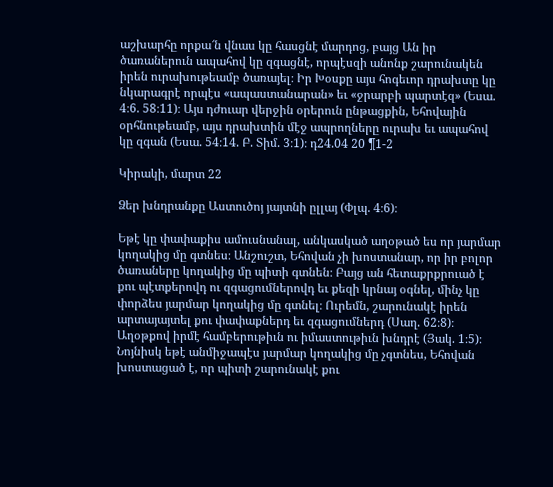աշխարհը որքա՜ն վնաս կը հասցնէ մարդոց, բայց Ան իր ծառաներուն ապահով կը զգացնէ, որպէսզի անոնք շարունակեն իրեն ուրախութեամբ ծառայել։ Իր Խօսքը այս հոգեւոր դրախտը կը նկարագրէ որպէս «ապաստանարան» եւ «ջրարբի պարտէզ» (Եսա. 4։6. 58։11)։ Այս դժուար վերջին օրերուն ընթացքին, Եհովային օրհնութեամբ, այս դրախտին մէջ ապրողները ուրախ եւ ապահով կը զգան (Եսա. 54։14. Բ. Տիմ. 3։1)։ դ24.04 20 ¶1-2

Կիրակի, մարտ 22

Ձեր խնդրանքը Աստուծոյ յայտնի ըլլայ (Փլպ. 4։6)։

Եթէ կը փափաքիս ամուսնանալ, անկասկած աղօթած ես որ յարմար կողակից մը գտնես։ Անշուշտ, Եհովան չի խոստանար, որ իր բոլոր ծառաները կողակից մը պիտի գտնեն։ Բայց ան հետաքրքրուած է քու պէտքերովդ ու զգացումներովդ եւ քեզի կրնայ օգնել, մինչ կը փորձես յարմար կողակից մը գտնել։ Ուրեմն, շարունակէ իրեն արտայայտել քու փափաքներդ եւ զգացումներդ (Սաղ. 62։8)։ Աղօթքով իրմէ համբերութիւն ու իմաստութիւն խնդրէ (Յակ. 1։5)։ Նոյնիսկ եթէ անմիջապէս յարմար կողակից մը չգտնես, Եհովան խոստացած է, որ պիտի շարունակէ քու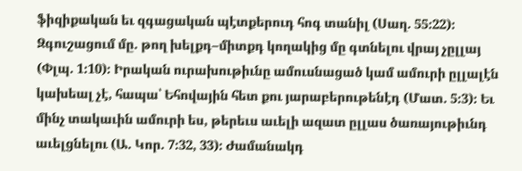ֆիզիքական եւ զգացական պէտքերուդ հոգ տանիլ (Սաղ. 55։22)։ Զգուշացում մը. թող խելքդ–միտքդ կողակից մը գտնելու վրայ չըլլայ (Փլպ. 1։10)։ Իրական ուրախութիւնը ամուսնացած կամ ամուրի ըլլալէն կախեալ չէ, հապա՝ Եհովային հետ քու յարաբերութենէդ (Մատ. 5։3)։ Եւ մինչ տակաւին ամուրի ես, թերեւս աւելի ազատ ըլլաս ծառայութիւնդ աւելցնելու (Ա. Կոր. 7։32, 33)։ Ժամանակդ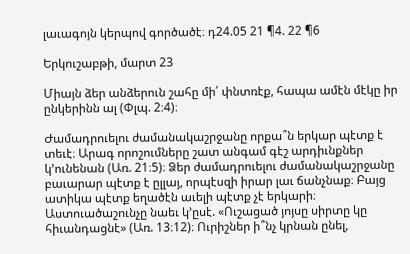լաւագոյն կերպով գործածէ։ դ24.05 21 ¶4. 22 ¶6

Երկուշաբթի, մարտ 23

Միայն ձեր անձերուն շահը մի՛ փնտռէք, հապա ամէն մէկը իր ընկերինն ալ (Փլպ. 2։4)։

Ժամադրուելու ժամանակաշրջանը որքա՞ն երկար պէտք է տեւէ։ Արագ որոշումները շատ անգամ գէշ արդիւնքներ կ’ունենան (Առ. 21։5)։ Ձեր ժամադրուելու ժամանակաշրջանը բաւարար պէտք է ըլլայ, որպէսզի իրար լաւ ճանչնաք։ Բայց ատիկա պէտք եղածէն աւելի պէտք չէ երկարի։ Աստուածաշունչը նաեւ կ’ըսէ. «Ուշացած յոյսը սիրտը կը հիւանդացնէ» (Առ. 13։12)։ Ուրիշներ ի՞նչ կրնան ընել,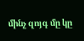մինչ զոյգ մը կը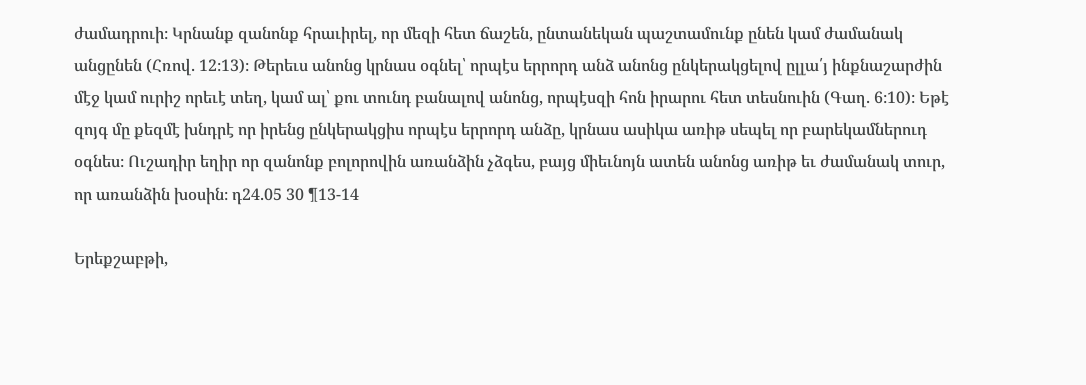ժամադրուի։ Կրնանք զանոնք հրաւիրել, որ մեզի հետ ճաշեն, ընտանեկան պաշտամունք ընեն կամ ժամանակ անցընեն (Հռով. 12։13)։ Թերեւս անոնց կրնաս օգնել՝ որպէս երրորդ անձ անոնց ընկերակցելով ըլլա՛յ ինքնաշարժին մէջ կամ ուրիշ որեւէ տեղ, կամ ալ՝ քու տունդ բանալով անոնց, որպէսզի հոն իրարու հետ տեսնուին (Գաղ. 6։10)։ Եթէ զոյգ մը քեզմէ խնդրէ որ իրենց ընկերակցիս որպէս երրորդ անձը, կրնաս ասիկա առիթ սեպել որ բարեկամներուդ օգնես։ Ուշադիր եղիր որ զանոնք բոլորովին առանձին չձգես, բայց միեւնոյն ատեն անոնց առիթ եւ ժամանակ տուր, որ առանձին խօսին։ դ24.05 30 ¶13-14

Երեքշաբթի,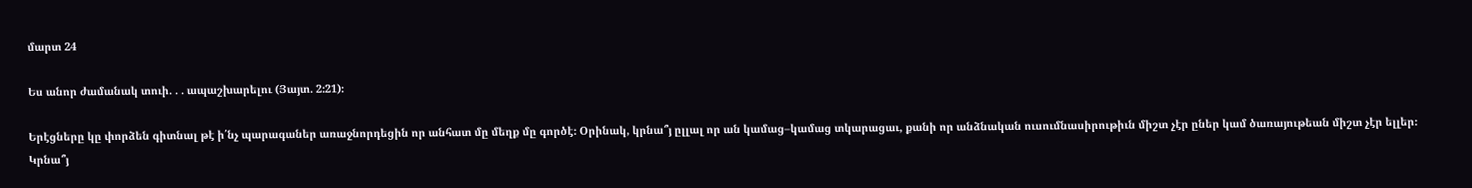մարտ 24

Ես անոր ժամանակ տուի. . . ապաշխարելու (Յայտ. 2։21)։

Երէցները կը փորձեն գիտնալ թէ ի՛նչ պարագաներ առաջնորդեցին որ անհատ մը մեղք մը գործէ։ Օրինակ, կրնա՞յ ըլլալ որ ան կամաց–կամաց տկարացաւ, քանի որ անձնական ուսումնասիրութիւն միշտ չէր ըներ կամ ծառայութեան միշտ չէր ելլեր։ Կրնա՞յ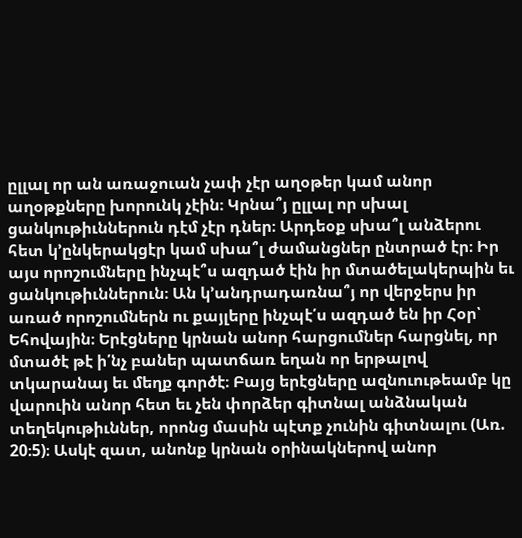ըլլալ որ ան առաջուան չափ չէր աղօթեր կամ անոր աղօթքները խորունկ չէին։ Կրնա՞յ ըլլալ որ սխալ ցանկութիւններուն դէմ չէր դներ։ Արդեօք սխա՞լ անձերու հետ կ’ընկերակցէր կամ սխա՞լ ժամանցներ ընտրած էր։ Իր այս որոշումները ինչպէ՞ս ազդած էին իր մտածելակերպին եւ ցանկութիւններուն։ Ան կ’անդրադառնա՞յ որ վերջերս իր առած որոշումներն ու քայլերը ինչպէ՛ս ազդած են իր Հօր՝ Եհովային։ Երէցները կրնան անոր հարցումներ հարցնել, որ մտածէ թէ ի՛նչ բաներ պատճառ եղան որ երթալով տկարանայ եւ մեղք գործէ։ Բայց երէցները ազնուութեամբ կը վարուին անոր հետ եւ չեն փորձեր գիտնալ անձնական տեղեկութիւններ, որոնց մասին պէտք չունին գիտնալու (Առ. 20։5)։ Ասկէ զատ, անոնք կրնան օրինակներով անոր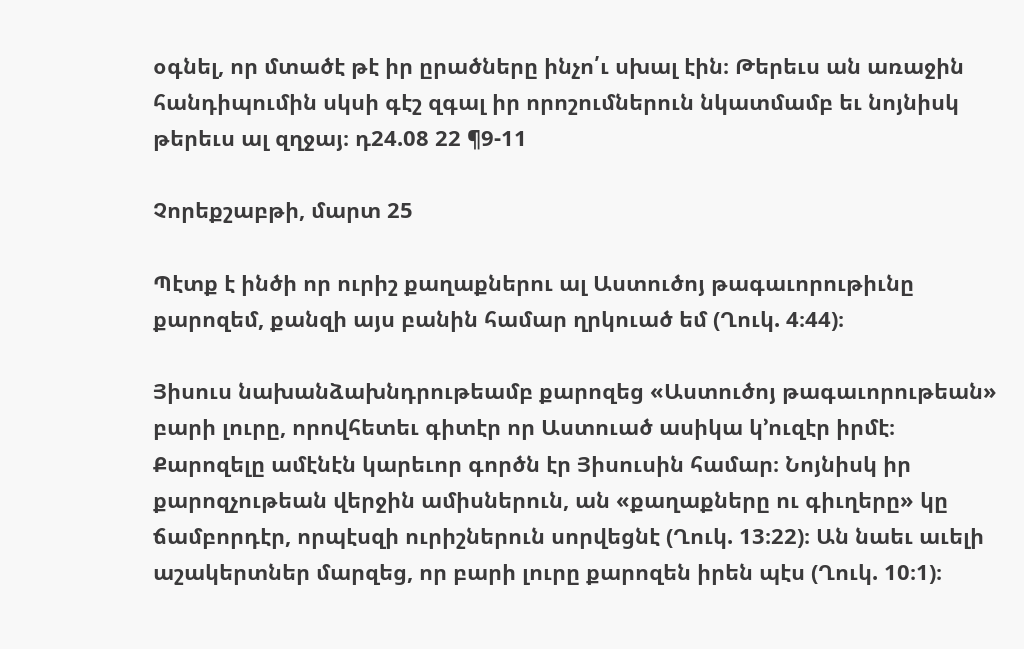օգնել, որ մտածէ թէ իր ըրածները ինչո՛ւ սխալ էին։ Թերեւս ան առաջին հանդիպումին սկսի գէշ զգալ իր որոշումներուն նկատմամբ եւ նոյնիսկ թերեւս ալ զղջայ։ դ24.08 22 ¶9-11

Չորեքշաբթի, մարտ 25

Պէտք է ինծի որ ուրիշ քաղաքներու ալ Աստուծոյ թագաւորութիւնը քարոզեմ, քանզի այս բանին համար ղրկուած եմ (Ղուկ. 4։44)։

Յիսուս նախանձախնդրութեամբ քարոզեց «Աստուծոյ թագաւորութեան» բարի լուրը, որովհետեւ գիտէր որ Աստուած ասիկա կ’ուզէր իրմէ։ Քարոզելը ամէնէն կարեւոր գործն էր Յիսուսին համար։ Նոյնիսկ իր քարոզչութեան վերջին ամիսներուն, ան «քաղաքները ու գիւղերը» կը ճամբորդէր, որպէսզի ուրիշներուն սորվեցնէ (Ղուկ. 13։22)։ Ան նաեւ աւելի աշակերտներ մարզեց, որ բարի լուրը քարոզեն իրեն պէս (Ղուկ. 10։1)։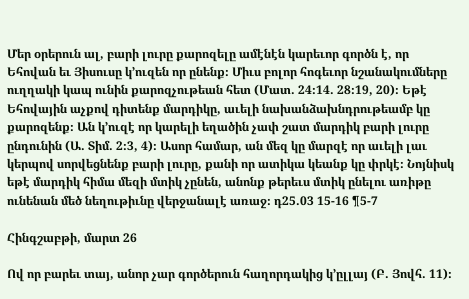Մեր օրերուն ալ, բարի լուրը քարոզելը ամէնէն կարեւոր գործն է, որ Եհովան եւ Յիսուսը կ’ուզեն որ ընենք։ Միւս բոլոր հոգեւոր նշանակումները ուղղակի կապ ունին քարոզչութեան հետ (Մատ. 24։14. 28։19, 20)։ Եթէ Եհովային աչքով դիտենք մարդիկը, աւելի նախանձախնդրութեամբ կը քարոզենք։ Ան կ’ուզէ որ կարելի եղածին չափ շատ մարդիկ բարի լուրը ընդունին (Ա. Տիմ. 2։3, 4)։ Ասոր համար, ան մեզ կը մարզէ որ աւելի լաւ կերպով սորվեցնենք բարի լուրը, քանի որ ատիկա կեանք կը փրկէ։ Նոյնիսկ եթէ մարդիկ հիմա մեզի մտիկ չընեն, անոնք թերեւս մտիկ ընելու առիթը ունենան մեծ նեղութիւնը վերջանալէ առաջ։ դ25.03 15-16 ¶5-7

Հինգշաբթի, մարտ 26

Ով որ բարեւ տայ, անոր չար գործերուն հաղորդակից կ’ըլլայ (Բ. Յովհ. 11)։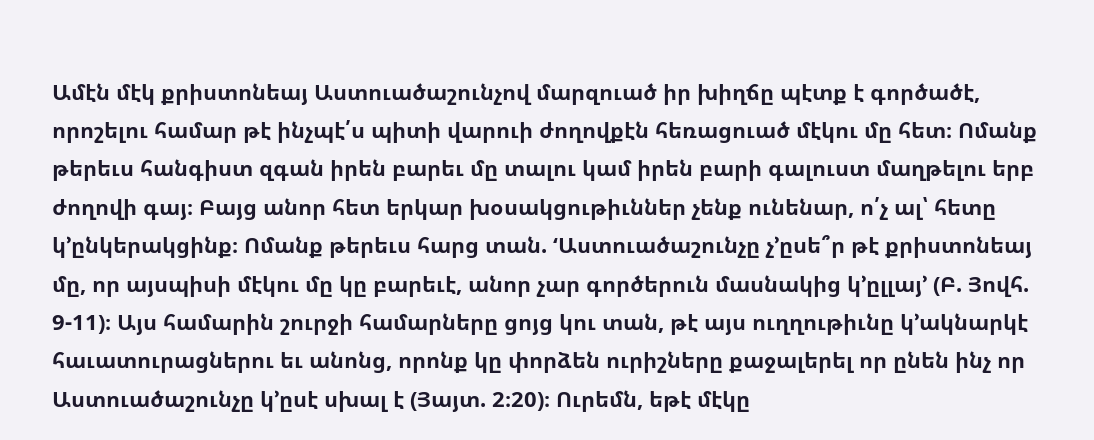Ամէն մէկ քրիստոնեայ Աստուածաշունչով մարզուած իր խիղճը պէտք է գործածէ, որոշելու համար թէ ինչպէ՛ս պիտի վարուի ժողովքէն հեռացուած մէկու մը հետ։ Ոմանք թերեւս հանգիստ զգան իրեն բարեւ մը տալու կամ իրեն բարի գալուստ մաղթելու երբ ժողովի գայ։ Բայց անոր հետ երկար խօսակցութիւններ չենք ունենար, ո՛չ ալ՝ հետը կ’ընկերակցինք։ Ոմանք թերեւս հարց տան. ‘Աստուածաշունչը չ’ըսե՞ր թէ քրիստոնեայ մը, որ այսպիսի մէկու մը կը բարեւէ, անոր չար գործերուն մասնակից կ’ըլլայ’ (Բ. Յովհ. 9-11)։ Այս համարին շուրջի համարները ցոյց կու տան, թէ այս ուղղութիւնը կ’ակնարկէ հաւատուրացներու եւ անոնց, որոնք կը փորձեն ուրիշները քաջալերել որ ընեն ինչ որ Աստուածաշունչը կ’ըսէ սխալ է (Յայտ. 2։20)։ Ուրեմն, եթէ մէկը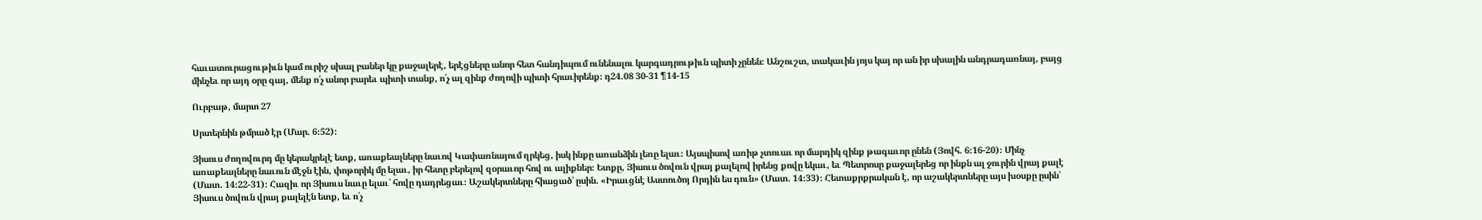հաւատուրացութիւն կամ ուրիշ սխալ բաներ կը քաջալերէ, երէցները անոր հետ հանդիպում ունենալու կարգադրութիւն պիտի չընեն։ Անշուշտ, տակաւին յոյս կայ որ ան իր սխալին անդրադառնայ, բայց մինչեւ որ այդ օրը գայ, մենք ո՛չ անոր բարեւ պիտի տանք, ո՛չ ալ զինք ժողովի պիտի հրաւիրենք։ դ24.08 30-31 ¶14-15

Ուրբաթ, մարտ 27

Սրտերնին թմրած էր (Մար. 6։52)։

Յիսուս ժողովուրդ մը կերակրելէ ետք, առաքեալները նաւով Կափառնայում ղրկեց, իսկ ինքը առանձին լեռը ելաւ։ Այսպիսով առիթ չտուաւ որ մարդիկ զինք թագաւոր ընեն (Յովհ. 6։16-20)։ Մինչ առաքեալները նաւուն մէջն էին, փոթորիկ մը ելաւ, իր հետը բերելով զօրաւոր հով ու ալիքներ։ Ետքը, Յիսուս ծովուն վրայ քալելով իրենց քովը եկաւ, եւ Պետրոսը քաջալերեց որ ինքն ալ ջուրին վրայ քալէ (Մատ. 14։22-31)։ Հազիւ որ Յիսուս նաւը ելաւ՝ հովը դադրեցաւ։ Աշակերտները հիացած՝ ըսին. «Իրաւցնէ Աստուծոյ Որդին ես դուն» (Մատ. 14։33)։ Հետաքրքրական է, որ աշակերտները այս խօսքը ըսին՝ Յիսուս ծովուն վրայ քալելէն ետք, եւ ո՛չ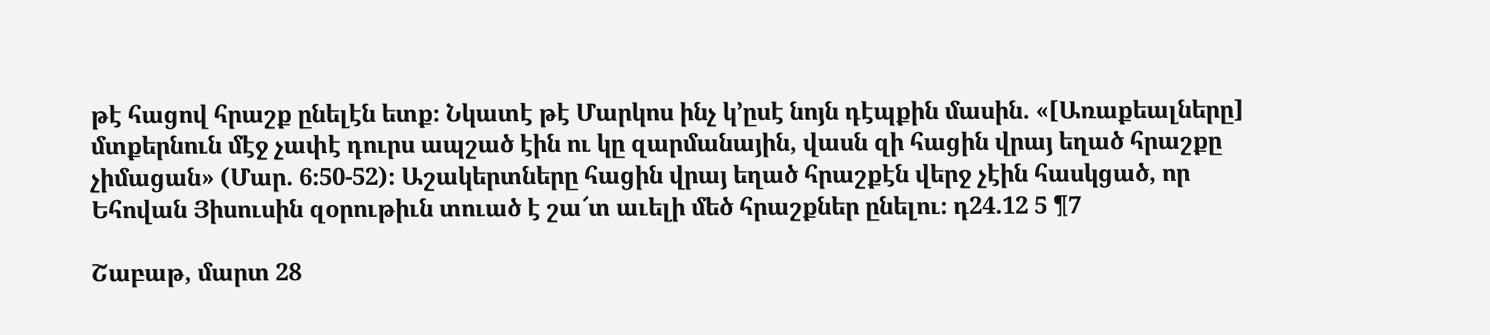թէ հացով հրաշք ընելէն ետք։ Նկատէ թէ Մարկոս ինչ կ’ըսէ նոյն դէպքին մասին. «[Առաքեալները] մտքերնուն մէջ չափէ դուրս ապշած էին ու կը զարմանային, վասն զի հացին վրայ եղած հրաշքը չիմացան» (Մար. 6։50-52)։ Աշակերտները հացին վրայ եղած հրաշքէն վերջ չէին հասկցած, որ Եհովան Յիսուսին զօրութիւն տուած է շա՜տ աւելի մեծ հրաշքներ ընելու։ դ24.12 5 ¶7

Շաբաթ, մարտ 28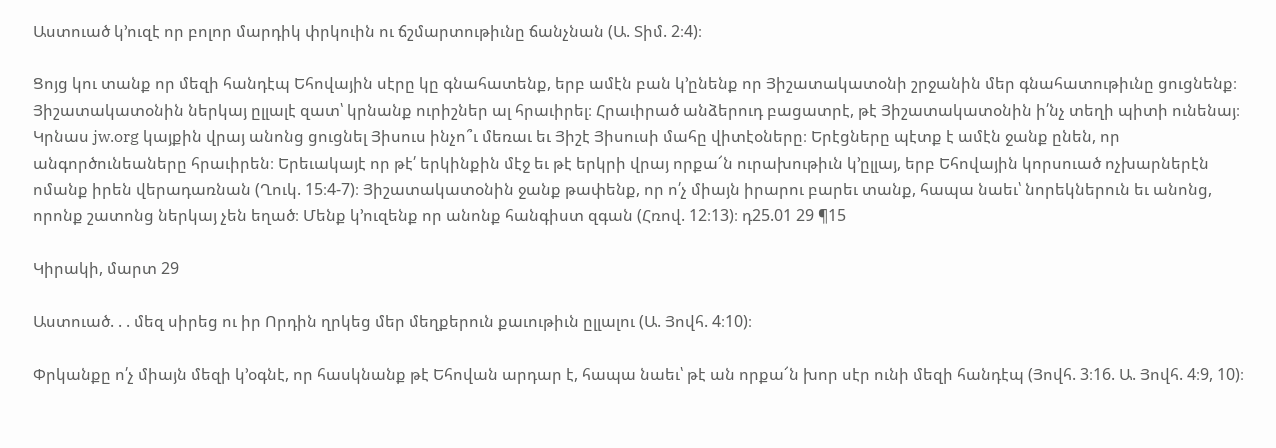Աստուած կ’ուզէ որ բոլոր մարդիկ փրկուին ու ճշմարտութիւնը ճանչնան (Ա. Տիմ. 2։4)։

Ցոյց կու տանք որ մեզի հանդէպ Եհովային սէրը կը գնահատենք, երբ ամէն բան կ’ընենք որ Յիշատակատօնի շրջանին մեր գնահատութիւնը ցուցնենք։ Յիշատակատօնին ներկայ ըլլալէ զատ՝ կրնանք ուրիշներ ալ հրաւիրել։ Հրաւիրած անձերուդ բացատրէ, թէ Յիշատակատօնին ի՛նչ տեղի պիտի ունենայ։ Կրնաս jw.org կայքին վրայ անոնց ցուցնել Յիսուս ինչո՞ւ մեռաւ եւ Յիշէ Յիսուսի մահը վիտէօները։ Երէցները պէտք է ամէն ջանք ընեն, որ անգործունեաները հրաւիրեն։ Երեւակայէ որ թէ՛ երկինքին մէջ եւ թէ երկրի վրայ որքա՜ն ուրախութիւն կ’ըլլայ, երբ Եհովային կորսուած ոչխարներէն ոմանք իրեն վերադառնան (Ղուկ. 15։4-7)։ Յիշատակատօնին ջանք թափենք, որ ո՛չ միայն իրարու բարեւ տանք, հապա նաեւ՝ նորեկներուն եւ անոնց, որոնք շատոնց ներկայ չեն եղած։ Մենք կ’ուզենք որ անոնք հանգիստ զգան (Հռով. 12։13)։ դ25.01 29 ¶15

Կիրակի, մարտ 29

Աստուած. . . մեզ սիրեց ու իր Որդին ղրկեց մեր մեղքերուն քաւութիւն ըլլալու (Ա. Յովհ. 4։10)։

Փրկանքը ո՛չ միայն մեզի կ’օգնէ, որ հասկնանք թէ Եհովան արդար է, հապա նաեւ՝ թէ ան որքա՜ն խոր սէր ունի մեզի հանդէպ (Յովհ. 3։16. Ա. Յովհ. 4։9, 10)։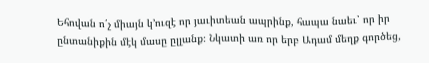Եհովան ո՛չ միայն կ’ուզէ որ յաւիտեան ապրինք, հապա նաեւ՝ որ իր ընտանիքին մէկ մասը ըլլանք։ Նկատի առ որ երբ Ադամ մեղք գործեց,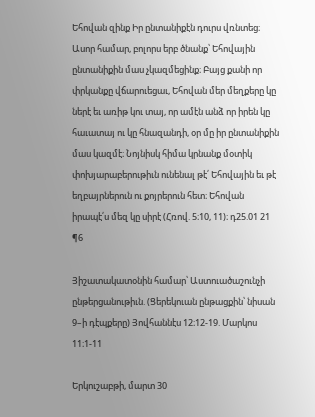Եհովան զինք Իր ընտանիքէն դուրս վռնտեց։ Ասոր համար, բոլորս երբ ծնանք՝ Եհովային ընտանիքին մաս չկազմեցինք։ Բայց քանի որ փրկանքը վճարուեցաւ, Եհովան մեր մեղքերը կը ներէ եւ առիթ կու տայ, որ ամէն անձ որ իրեն կը հաւատայ ու կը հնազանդի, օր մը իր ընտանիքին մաս կազմէ։ Նոյնիսկ հիմա կրնանք մօտիկ փոխյարաբերութիւն ունենալ թէ՛ Եհովային եւ թէ եղբայրներուն ու քոյրերուն հետ։ Եհովան իրապէ՛ս մեզ կը սիրէ (Հռով. 5։10, 11)։ դ25.01 21 ¶6

Յիշատակատօնին համար՝ Աստուածաշունչի ընթերցանութիւն. (Ցերեկուան ընթացքին՝ նիսան 9–ի դէպքերը) Յովհաննէս 12։12-19. Մարկոս 11։1-11

Երկուշաբթի, մարտ 30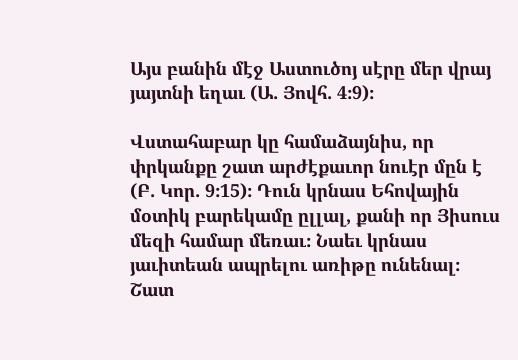Այս բանին մէջ Աստուծոյ սէրը մեր վրայ յայտնի եղաւ (Ա. Յովհ. 4։9)։

Վստահաբար կը համաձայնիս, որ փրկանքը շատ արժէքաւոր նուէր մըն է (Բ. Կոր. 9։15)։ Դուն կրնաս Եհովային մօտիկ բարեկամը ըլլալ, քանի որ Յիսուս մեզի համար մեռաւ։ Նաեւ կրնաս յաւիտեան ապրելու առիթը ունենալ։ Շատ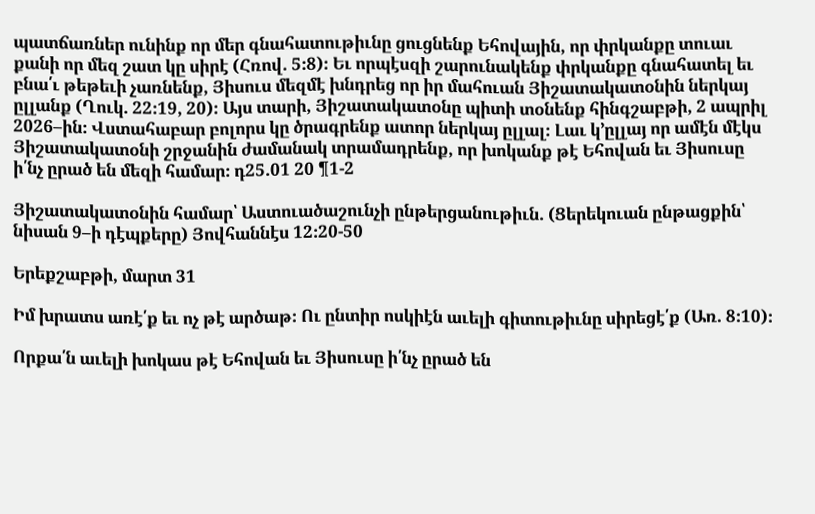պատճառներ ունինք որ մեր գնահատութիւնը ցուցնենք Եհովային, որ փրկանքը տուաւ քանի որ մեզ շատ կը սիրէ (Հռով. 5։8)։ Եւ որպէսզի շարունակենք փրկանքը գնահատել եւ բնա՛ւ թեթեւի չառնենք, Յիսուս մեզմէ խնդրեց որ իր մահուան Յիշատակատօնին ներկայ ըլլանք (Ղուկ. 22։19, 20)։ Այս տարի, Յիշատակատօնը պիտի տօնենք հինգշաբթի, 2 ապրիլ 2026–ին։ Վստահաբար բոլորս կը ծրագրենք ատոր ներկայ ըլլալ։ Լաւ կ’ըլլայ որ ամէն մէկս Յիշատակատօնի շրջանին ժամանակ տրամադրենք, որ խոկանք թէ Եհովան եւ Յիսուսը ի՛նչ ըրած են մեզի համար։ դ25.01 20 ¶1-2

Յիշատակատօնին համար՝ Աստուածաշունչի ընթերցանութիւն. (Ցերեկուան ընթացքին՝ նիսան 9–ի դէպքերը) Յովհաննէս 12։20-50

Երեքշաբթի, մարտ 31

Իմ խրատս առէ՛ք եւ ոչ թէ արծաթ։ Ու ընտիր ոսկիէն աւելի գիտութիւնը սիրեցէ՛ք (Առ. 8։10)։

Որքա՛ն աւելի խոկաս թէ Եհովան եւ Յիսուսը ի՛նչ ըրած են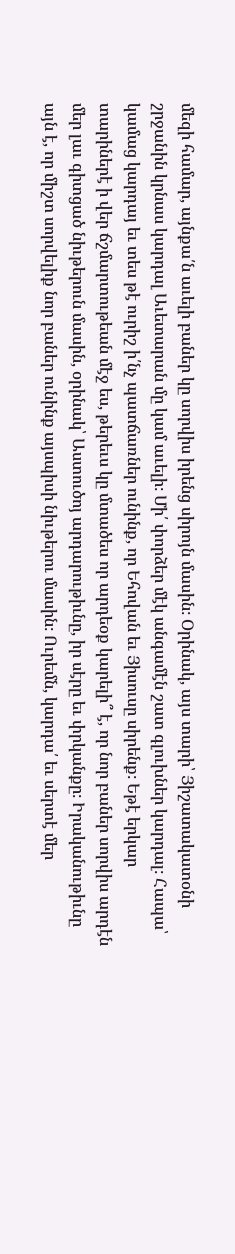մեզի համար, այնքա՛ն աւելի բաներ կը սորվիս իրենց սիրոյն մասին։ Օրինակ, այս տարի՝ Յիշատակատօնի շրջանին կրնաս կարդալ Աւետարան մը կամ աւելի։ Մի՛ փորձեր մէկ անգամէն շատ գլուխներ կարդալ։ Հապա՝ կամաց կարդայ եւ տես թէ ուրիշ ի՛նչ պատճառներ ունինք, որ Եհովան եւ Յիսուսը սիրենք։ Եթէ երկար տարիներէ ի վեր ճշմարտութեան մէջ ես, թերեւս կը մտածես որ արդեօք կարելի՞ է, որ նոր բաներ սորվիս արդէն մեր լաւ գիտցած նիւթերուն մասին, օրինակ՝ Աստուծոյ արդարութիւնը, իր սէրը եւ փրկանքը։ Իրականութիւնը այն է, որ միշտ սորվելիք նոր բաներ ունինք այսպիսի նիւթերու մասին։ Ուրեմն, կարդա՛ եւ սերտէ մեր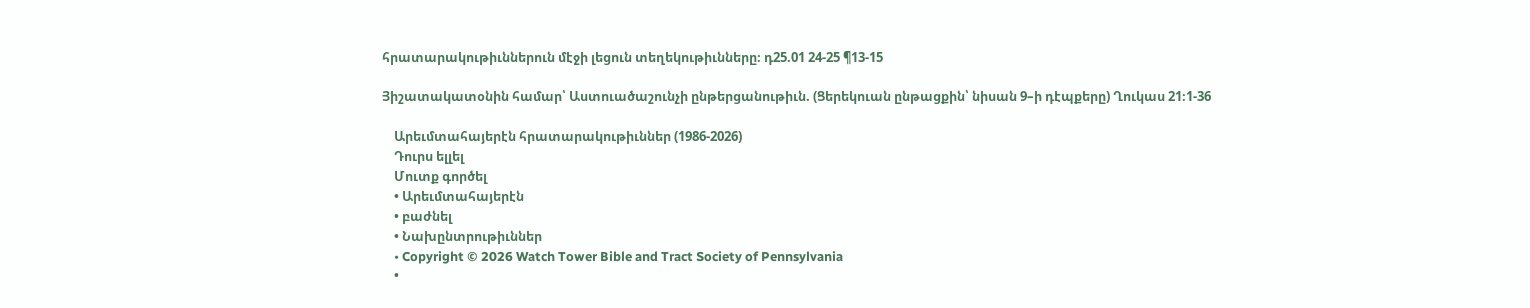հրատարակութիւններուն մէջի լեցուն տեղեկութիւնները։ դ25.01 24-25 ¶13-15

Յիշատակատօնին համար՝ Աստուածաշունչի ընթերցանութիւն. (Ցերեկուան ընթացքին՝ նիսան 9–ի դէպքերը) Ղուկաս 21։1-36

    Արեւմտահայերէն հրատարակութիւններ (1986-2026)
    Դուրս ելլել
    Մուտք գործել
    • Արեւմտահայերէն
    • բաժնել
    • Նախընտրութիւններ
    • Copyright © 2026 Watch Tower Bible and Tract Society of Pennsylvania
    •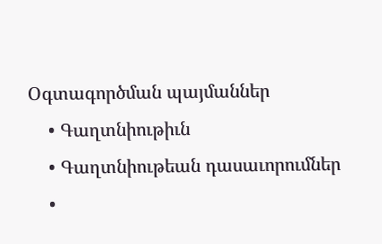Օգտագործման պայմաններ
    • Գաղտնիութիւն
    • Գաղտնիութեան դասաւորումներ
    •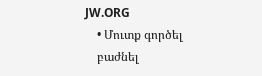JW.ORG
    • Մուտք գործել
    բաժնել